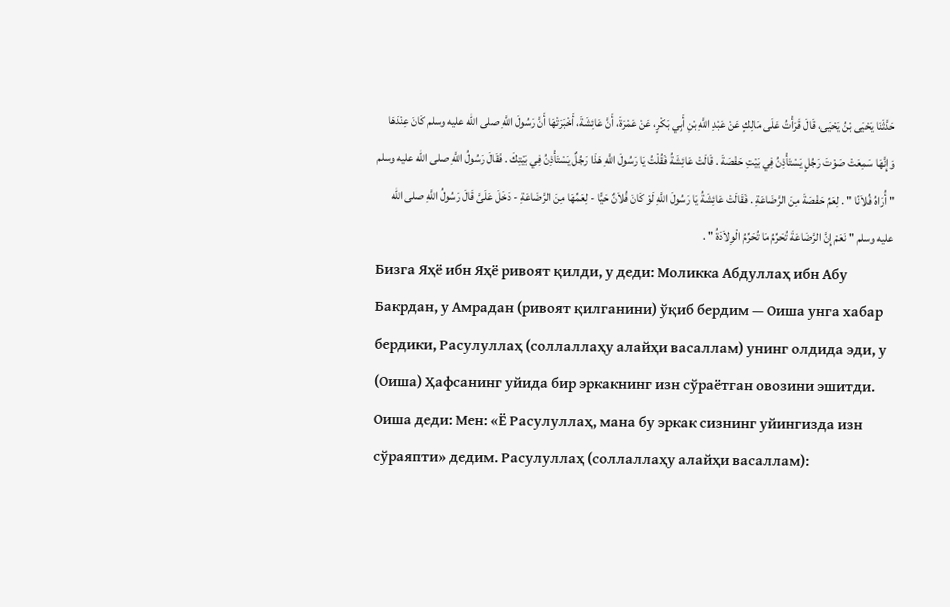حَدَّثَنَا يَحْيَى بْنُ يَحْيَى، قَالَ قَرَأْتُ عَلَى مَالِكٍ عَنْ عَبْدِ اللَّهِ بْنِ أَبِي بَكْرٍ، عَنْ عَمْرَةَ، أَنَّ عَائِشَةَ، أَخْبَرَتْهَا أَنَّ رَسُولَ اللَّهِ صلى الله عليه وسلم كَانَ عِنْدَهَا وَإِنَّهَا سَمِعَتْ صَوْتَ رَجُلٍ يَسْتَأْذِنُ فِي بَيْتِ حَفْصَةَ . قَالَتْ عَائِشَةُ فَقُلْتُ يَا رَسُولَ اللَّهِ هَذَا رَجُلٌ يَسْتَأْذِنُ فِي بَيْتِكَ . فَقَالَ رَسُولُ اللَّهِ صلى الله عليه وسلم " أُرَاهُ فُلاَنًا " . لِعَمِّ حَفْصَةَ مِنَ الرَّضَاعَةِ . فَقَالَتْ عَائِشَةُ يَا رَسُولَ اللَّهِ لَوْ كَانَ فُلاَنٌ حَيًّا - لِعَمِّهَا مِنَ الرَّضَاعَةِ - دَخَلَ عَلَىَّ قَالَ رَسُولُ اللَّهِ صلى الله عليه وسلم " نَعَمْ إِنَّ الرَّضَاعَةَ تُحَرِّمُ مَا تُحَرِّمُ الْوِلاَدَةُ " .
Бизга Яҳё ибн Яҳё ривоят қилди, у деди: Моликка Абдуллаҳ ибн Абу Бакрдан, у Амрадан (ривоят қилганини) ўқиб бердим — Оиша унга хабар бердики, Расулуллаҳ (соллаллаҳу алайҳи васаллам) унинг олдида эди, у (Оиша) Ҳафсанинг уйида бир эркакнинг изн сўраётган овозини эшитди. Оиша деди: Мен: «Ё Расулуллаҳ, мана бу эркак сизнинг уйингизда изн сўраяпти» дедим. Расулуллаҳ (соллаллаҳу алайҳи васаллам):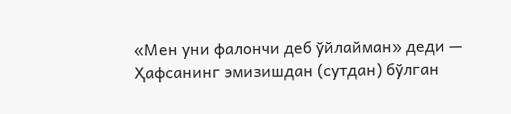«Мен уни фалончи деб ўйлайман» деди — Ҳафсанинг эмизишдан (сутдан) бўлган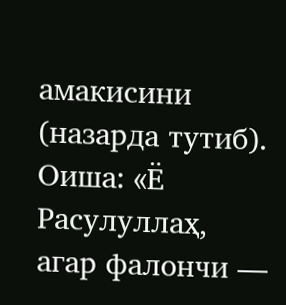амакисини (назарда тутиб). Оиша: «Ё Расулуллаҳ, агар фалончи —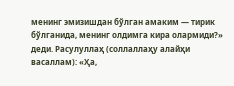менинг эмизишдан бўлган амаким — тирик бўлганида, менинг олдимга кира олармиди?» деди. Расулуллаҳ (соллаллаҳу алайҳи васаллам): «Ҳа,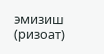эмизиш (ризоат)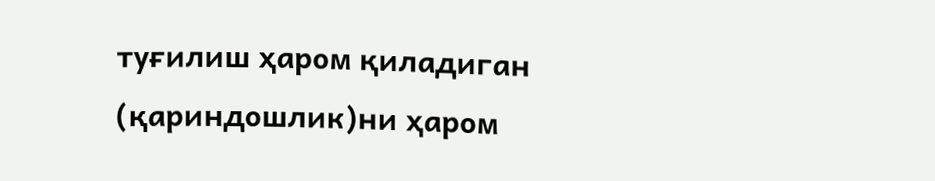туғилиш ҳаром қиладиган (қариндошлик)ни ҳаром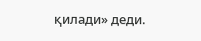қилади» деди.